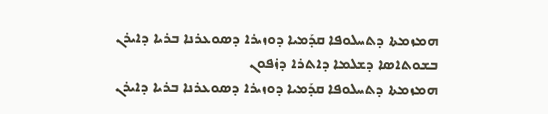ܗܡܙܡܬܐ ܕܬܚܠܘܦܐ ܩܕܰܡܝܐ ܕܘܙܝܪܐ ܕܣܘܥܪܢܐ ܒܪܝܐ ܕܐܝܪܢ ܒܫܘܬܐܣܐ ܕܫܠܡܐ ܕܐܬܪܐ ܕܙ̇ܦܘܢ
ܗܡܙܡܬܐ ܕܬܚܠܘܦܐ ܩܕܰܡܝܐ ܕܘܙܝܪܐ ܕܣܘܥܪܢܐ ܒܪܝܐ ܕܐܝܪܢ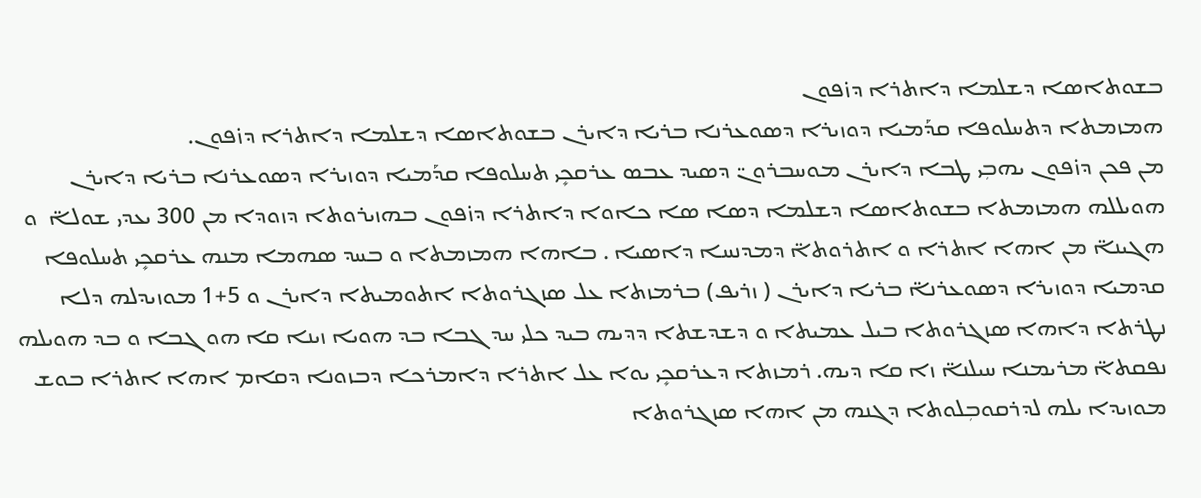ܒܫܘܬܐܣܐ ܕܫܠܡܐ ܕܐܬܪܐ ܕܙ̇ܦܘܢ
ܗܡܙܡܬܐ ܕܬܚܠܘܦܐ ܩܕܰܡܝܐ ܕܘܙܝܪܐ ܕܣܘܥܪܢܐ ܒܪܝܐ ܕܐܝܪܢ ܒܫܘܬܐܣܐ ܕܫܠܡܐ ܕܐܬܪܐ ܕܙ̇ܦܘܢ.
ܡܢ ܦܟܢ ܕܙ̇ܦܘܢ ܝܗܒܼܝ ܛܒܐ ܕܐܝܪܢ ܡܘܚܒܪܘܢ̈ ܕܣܝܕ ܥܒܣ ܥܪܩܟܻܝ ܬܚܠܘܦܐ ܩܕܰܡܝܐ ܕܘܙܝܪܐ ܕܣܘܥܪܢܐ ܒܪܝܐ ܕܐܝܪܢ ܗܘܝܠܠܗ ܗܡܙܡܬܐ ܒܫܘܬܐܣܐ ܕܫܠܡܐ ܕܣܐ ܣܐ ܟܐܘܐ ܕܐܬܪܐ ܕܙ̇ܦܘܢ ܒܗܙܝܪܘܬܐ ܕܙܘܕܐ ܡܢ 300 ܝܥܕܝ ܫܘܠܐ̈  ܘ ܗܓܝܢܐ̈ ܡܢ ܐܗܐ ܐܬܪܐ ܘ ܐܬܪܘܬܐ̈ ܕܡܕܢܚܐ ܕܐܣܝܐ . ܒܐܗܐ ܗܡܙܡܬܐ ܘ ܒܚܕ ܣܗܡܐ ܡܢܗ ܥܪܩܟܻܝ ܬܚܠܘܦܐ ܩܕܡܝܐ ܕܘܙܝܪܐ ܕܣܘܥܪܢܐ̈ ܒܪܝܐ ܕܐܝܪܢ ( ܙܪܝܦ) ܒܪܡܙܬܐ ܥܠ ܣܙܓܪܘܬܐ ܐܬܘܡܝܬܐ ܕܐܝܪܢ ܘ 5+1 ܡܘܙܝܕܠܗ ܕܠܐ ܢܛܪܬܐ ܕܐܗܐ ܣܙܓܪܘܬܐ ܒܝܠ ܥܡܝܬܐ ܘ ܕܫܕܫܬܐ ܕܕܝܗ ܒܝܕ ܟܠܝ ܚܕ ܓܒܐ ܒܕ ܗܘܝܐ ܙܝܢܐ ܩܐ ܗܘ ܓܒܐ ܘ ܒܕ ܗܘܝܠܗ ܢܦܩܬܐ̈ ܡܪܝܡܢܐ ܚܝܠܢܐ̈ ܙܐ ܩܐ ܕܝܗ. ܪܡܙܬܐ ܕܥܪܩܟܻܝ ܝܘܐ ܥܠ ܐܬܪܐ ܕܐܡܪܟܐ ܕܒܙܘܢܐ ܕܩܐܡ ܐܗܐ ܐܬܪܐ ܒܘܫ ܡܘܙܝܕܐ ܝܠܗ ܠܕܪܩܘܒܼܠܘܬܐ ܕܓܢܗ ܡܢ ܐܗܐ ܣܙܓܪܘܬܐ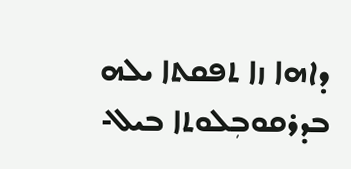ܕܐܗܐ ܙܐ ܬܦܩܬܐ ܝܠܗ ܒܕܪܩܘܒܼܠܘܬܐ ܒܝܠ-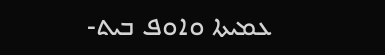ܥܡܝܬܐ ܘܐܘܦ ܒܝܬ-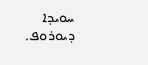ܚܘܝܕܐ ܕܝܘܪܘܦ.